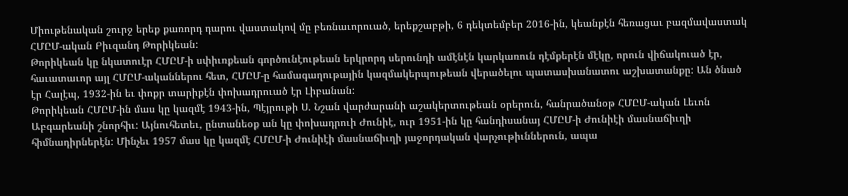Միութենական շուրջ երեք քառորդ դարու վաստակով մը բեռնաւորուած, երեքշաբթի, 6 դեկտեմբեր 2016-ին, կեանքէն հեռացաւ բազմավաստակ ՀՄԸՄ-ական Բիւզանդ Թորիկեան:
Թորիկեան կը նկատուէր ՀՄԸՄ-ի սփիւռքեան գործունէութեան երկրորդ սերունդի ամէնէն կարկառուն դէմքերէն մէկը, որուն վիճակուած էր, հաւատաւոր այլ ՀՄԸՄ-ականներու հետ, ՀՄԸՄ-ը համագաղութային կազմակերպութեան վերածելու պատասխանատու աշխատանքը: Ան ծնած էր Հալէպ, 1932-ին եւ փոքր տարիքէն փոխադրուած էր Լիբանան:
Թորիկեան ՀՄԸՄ-ին մաս կը կազմէ 1943-ին, Պէյրութի Ս. Նշան վարժարանի աշակերտութեան օրերուն, հանրածանօթ ՀՄԸՄ-ական Լեւոն Աբգարեանի շնորհիւ: Այնուհետեւ, ընտանեօք ան կը փոխադրուի Ժունիէ, ուր 1951-ին կը հանդիսանայ ՀՄԸՄ-ի Ժունիէի մասնաճիւղի հիմնադիրներէն: Մինչեւ 1957 մաս կը կազմէ ՀՄԸՄ-ի Ժունիէի մասնաճիւղի յաջորդական վարչութիւններուն, ապա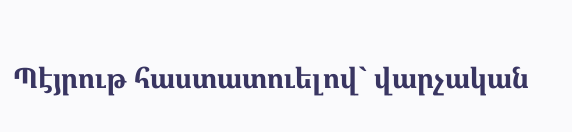Պէյրութ հաստատուելով` վարչական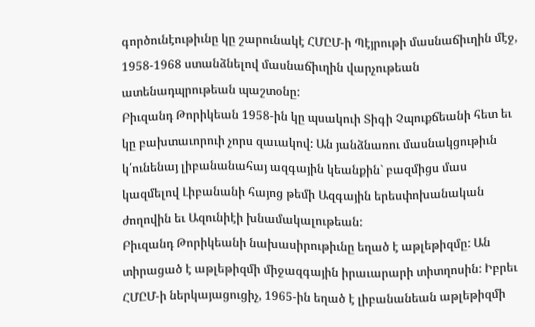գործունէութիւնը կը շարունակէ ՀՄԸՄ-ի Պէյրութի մասնաճիւղին մէջ, 1958-1968 ստանձնելով մասնաճիւղին վարչութեան ատենադպրութեան պաշտօնը:
Բիւզանդ Թորիկեան 1958-ին կը պսակուի Տիգի Չպուքճեանի հետ եւ կը բախտաւորուի չորս զաւակով: Ան յանձնառու մասնակցութիւն կ՛ունենայ լիբանանահայ ազգային կեանքին` բազմիցս մաս կազմելով Լիբանանի հայոց թեմի Ազգային երեսփոխանական ժողովին եւ Ազունիէի խնամակալութեան:
Բիւզանդ Թորիկեանի նախասիրութիւնը եղած է աթլեթիզմը: Ան տիրացած է աթլեթիզմի միջազգային իրաւարարի տիտղոսին: Իբրեւ ՀՄԸՄ-ի ներկայացուցիչ, 1965-ին եղած է լիբանանեան աթլեթիզմի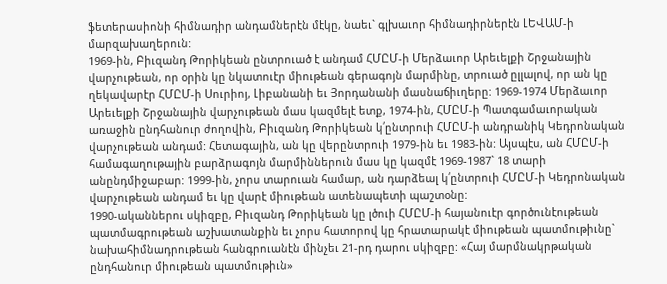ֆետերասիոնի հիմնադիր անդամներէն մէկը, նաեւ` գլխաւոր հիմնադիրներէն ԼԵՎԱՄ-ի մարզախաղերուն:
1969-ին, Բիւզանդ Թորիկեան ընտրուած է անդամ ՀՄԸՄ-ի Մերձաւոր Արեւելքի Շրջանային վարչութեան, որ օրին կը նկատուէր միութեան գերագոյն մարմինը, տրուած ըլլալով, որ ան կը ղեկավարէր ՀՄԸՄ-ի Սուրիոյ, Լիբանանի եւ Յորդանանի մասնաճիւղերը: 1969-1974 Մերձաւոր Արեւելքի Շրջանային վարչութեան մաս կազմելէ ետք, 1974-ին, ՀՄԸՄ-ի Պատգամաւորական առաջին ընդհանուր ժողովին, Բիւզանդ Թորիկեան կ՛ընտրուի ՀՄԸՄ-ի անդրանիկ Կեդրոնական վարչութեան անդամ: Հետագային, ան կը վերընտրուի 1979-ին եւ 1983-ին: Այսպէս, ան ՀՄԸՄ-ի համագաղութային բարձրագոյն մարմիններուն մաս կը կազմէ 1969-1987` 18 տարի անընդմիջաբար: 1999-ին, չորս տարուան համար, ան դարձեալ կ՛ընտրուի ՀՄԸՄ-ի Կեդրոնական վարչութեան անդամ եւ կը վարէ միութեան ատենապետի պաշտօնը:
1990-ականներու սկիզբը, Բիւզանդ Թորիկեան կը լծուի ՀՄԸՄ-ի հայանուէր գործունէութեան պատմագրութեան աշխատանքին եւ չորս հատորով կը հրատարակէ միութեան պատմութիւնը` նախահիմնադրութեան հանգրուանէն մինչեւ 21-րդ դարու սկիզբը: «Հայ մարմնակրթական ընդհանուր միութեան պատմութիւն»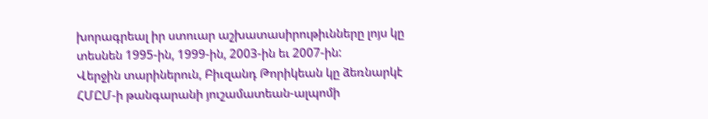խորագրեալ իր ստուար աշխատասիրութիւնները լոյս կը տեսնեն 1995-ին, 1999-ին, 2003-ին եւ 2007-ին:
Վերջին տարիներուն, Բիւզանդ Թորիկեան կը ձեռնարկէ ՀՄԸՄ-ի թանգարանի յուշամատեան-ալպոմի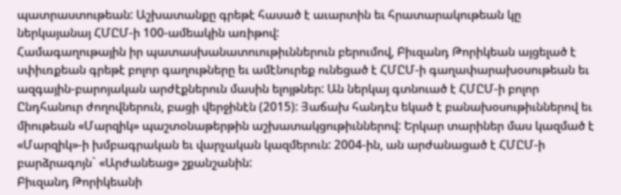պատրաստութեան: Աշխատանքը գրեթէ հասած է աւարտին եւ հրատարակութեան կը ներկայանայ ՀՄԸՄ-ի 100-ամեակին առիթով:
Համագաղութային իր պատասխանատուութիւններուն բերումով, Բիւզանդ Թորիկեան այցելած է սփիւռքեան գրեթէ բոլոր գաղութները եւ ամէնուրեք ունեցած է ՀՄԸՄ-ի գաղափարախօսութեան եւ ազգային-բարոյական արժէքներուն մասին ելոյթներ: Ան ներկայ գտնուած է ՀՄԸՄ-ի բոլոր Ընդհանուր ժողովներուն, բացի վերջինէն (2015): Յաճախ հանդէս եկած է բանախօսութիւններով եւ միութեան «Մարզիկ» պաշտօնաթերթին աշխատակցութիւններով: Երկար տարիներ մաս կազմած է «Մարզիկ»-ի խմբագրական եւ վարչական կազմերուն: 2004-ին, ան արժանացած է ՀՄԸՄ-ի բարձրագոյն` «Արժանեաց» շքանշանին:
Բիւզանդ Թորիկեանի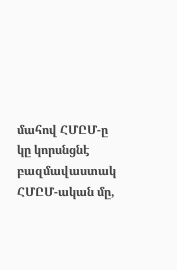մահով ՀՄԸՄ-ը կը կորսնցնէ բազմավաստակ ՀՄԸՄ-ական մը,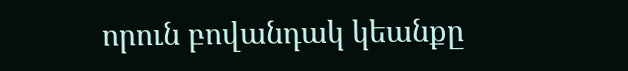որուն բովանդակ կեանքը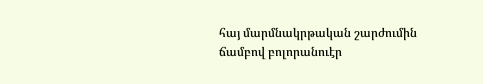հայ մարմնակրթական շարժումին ճամբով բոլորանուէր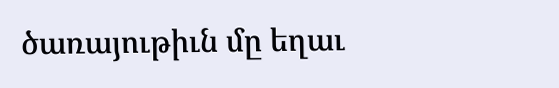ծառայութիւն մը եղաւ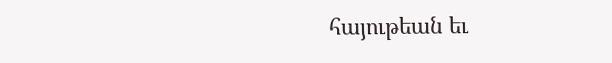հայութեան եւ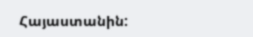Հայաստանին: